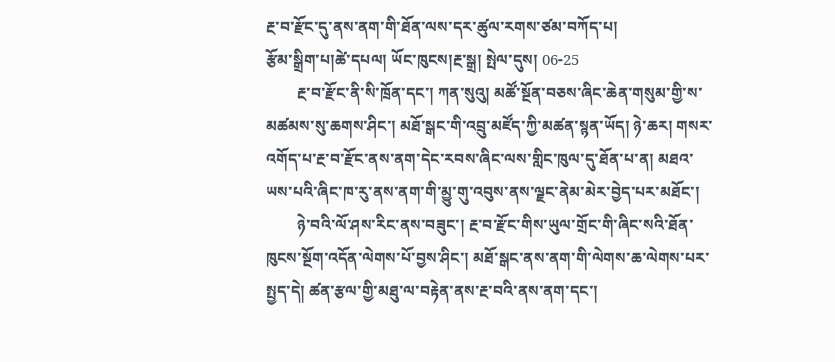རྔ་བ་རྫོང་དུ་ནས་ནག་གི་ཐོན་ལས་དར་ཚུལ་རགས་ཙམ་བཀོད་པ།
རྩོམ་སྒྲིག་པ།ཚེ་དཔལ། ཡོང་ཁུངས།རྔ་སྒྲ། སྤེལ་དུས། 06-25
        རྔ་བ་རྫོང་ནི་སི་ཁྲོན་དང་། ཀན་སུའུ། མཚོ་སྔོན་བཅས་ཞིང་ཆེན་གསུམ་གྱི་ས་མཚམས་སུ་ཆགས་ཤིང་། མཐོ་སྒང་གི་འབྲུ་མཛོད་ཀྱི་མཚན་སྙན་ཡོད། ཉེ་ཆར། གསར་འགོད་པ་རྔ་བ་རྫོང་ནས་ནག་དེང་རབས་ཞིང་ལས་གླིང་ཁུལ་དུ་ཐོན་པ་ན། མཐའ་ཡས་པའི་ཞིང་ཁ་རུ་ནས་ནག་གི་མྱུ་གུ་འབུས་ནས་ལྗང་ནེམ་མེར་བྱེད་པར་མཐོང་།
        ཉེ་བའི་ལོ་ཤས་རིང་ནས་བཟུང་། རྔ་བ་རྫོང་གིས་ཡུལ་གྲོང་གི་ཞིང་སའི་ཐོན་ཁུངས་སྔོག་འདོན་ལེགས་པོ་བྱས་ཤིང་། མཐོ་སྒང་ནས་ནག་གི་ལེགས་ཆ་ལེགས་པར་སྤྱད་དེ། ཚན་རྩལ་གྱི་མཐུ་ལ་བརྟེན་ནས་རྔ་བའི་ནས་ནག་དང་།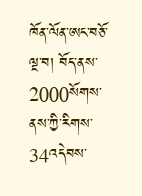ཁོན་ལོན་ཨང་བཅོ་ལྔ་བ། བོད་ནས་2000སོགས་ནས་ཀྱི་རིགས་34འདེབས་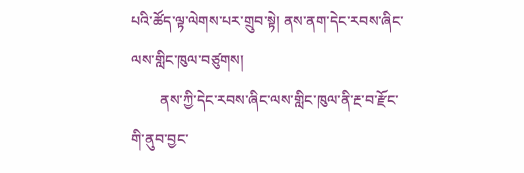པའི་ཚོད་ལྟ་ལེགས་པར་གྲུབ་སྟེ། ནས་ནག་དེང་རབས་ཞིང་ལས་གླིང་ཁུལ་བཙུགས།
        ནས་ཀྱི་དེང་རབས་ཞིང་ལས་གླིང་ཁུལ་ནི་རྔ་བ་རྫོང་གི་ནུབ་བྱང་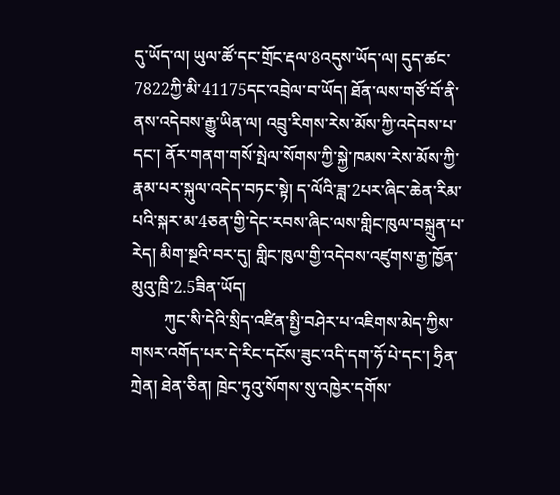དུ་ཡོད་ལ། ཡུལ་ཚོ་དང་གྲོང་རྡལ་8འདུས་ཡོད་ལ། དུད་ཚང་7822ཀྱི་མི་41175དང་འབྲེལ་བ་ཡོད། ཐོན་ལས་གཙོ་བོ་ནི་ནས་འདེབས་རྒྱུ་ཡིན་ལ། འབྲུ་རིགས་རེས་མོས་ཀྱི་འདེབས་པ་དང་། ནོར་གནག་གསོ་སྤེལ་སོགས་ཀྱི་སྐྱེ་ཁམས་རེས་མོས་ཀྱི་རྣམ་པར་སྐུལ་འདེད་བཏང་སྟེ། ད་ལོའི་ཟླ་2པར་ཞིང་ཆེན་རིམ་པའི་སྐར་མ་4ཅན་གྱི་དེང་རབས་ཞིང་ལས་གླིང་ཁུལ་བསྐྲུན་པ་རེད། མིག་སྔའི་བར་དུ། གླིང་ཁུལ་གྱི་འདེབས་འཛུགས་རྒྱ་ཁྱོན་མུའུ་ཁྲི་2.5ཟིན་ཡོད།
        ཀུང་སི་དེའི་སྲིད་འཛིན་སྤྱི་བཤེར་པ་འཇིགས་མེད་ཀྱིས་གསར་འགོད་པར་དེ་རིང་དངོས་ཟུང་འདི་དག་ཧོ་པེ་དང་། ཧྲིན་ཀྲེན། ཐེན་ཅིན། ཁྲེང་ཏུའུ་སོགས་སུ་འཁྱེར་དགོས་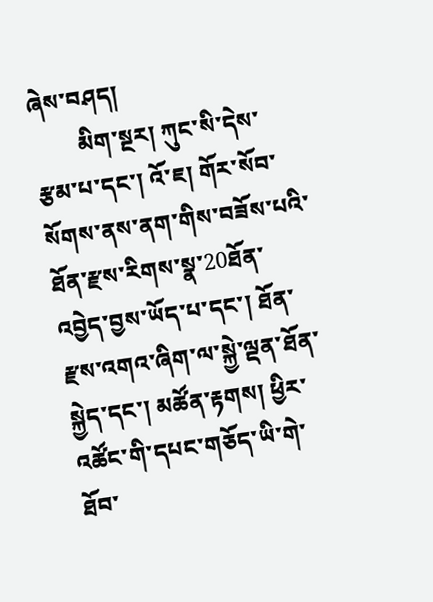ཞེས་བཤད།
        མིག་སྔར། ཀུང་སི་དེས་རྩམ་པ་དང་། འོ་ཇ། གོར་སོབ་སོགས་ནས་ནག་གིས་བཟོས་པའི་ཐོན་རྫས་རིགས་སྣ་20ཐོན་འབྱེད་བྱས་ཡོད་པ་དང་། ཐོན་རྫས་འགའ་ཞིག་ལ་སྐྱེ་ལྡན་ཐོན་སྐྱེད་དང་། མཚོན་རྟགས། ཕྱིར་འཚོང་གི་དཔང་གཅོད་ཡི་གེ་ཐོབ་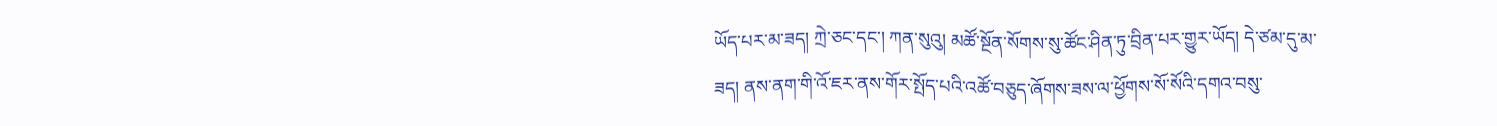ཡོད་པར་མ་ཟད། ཀྲེ་ཅང་དང་། ཀན་སུའུ། མཚོ་སྔོན་སོགས་སུ་ཚོང་ཤིན་ཏུ་བྲིན་པར་གྱུར་ཡོད། དེ་ཙམ་དུ་མ་ཟད། ནས་ནག་གི་འོ་ཇར་ནས་གོར་སྤོད་པའི་འཚོ་བཅུད་ཞོགས་ཟས་ལ་ཕྱོགས་སོ་སོའི་དགའ་བསུ་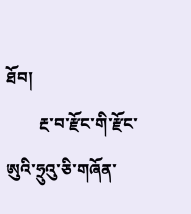ཐོབ།
        རྔ་བ་རྫོང་གི་རྫོང་ཨུའི་ཧྲུའུ་ཅི་གཞོན་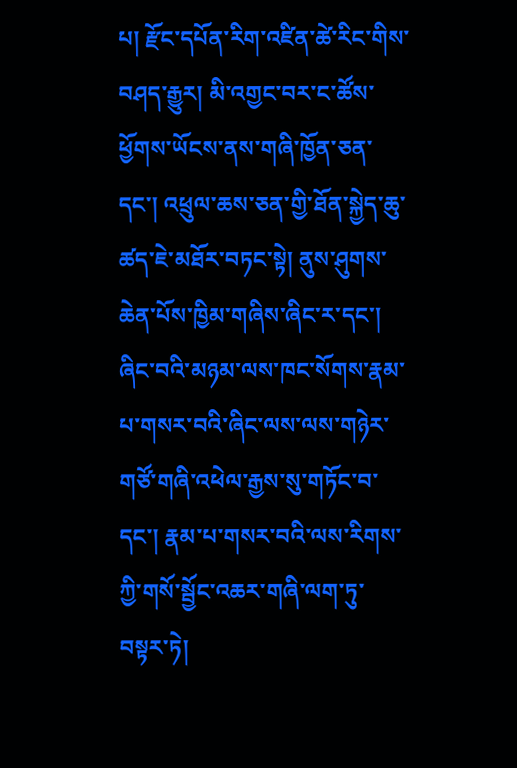པ། རྫོང་དཔོན་རིག་འཛིན་ཚེ་རིང་གིས་བཤད་རྒྱུར། མི་འགྱང་བར་ང་ཚོས་ཕྱོགས་ཡོངས་ནས་གཞི་ཁྱོན་ཅན་དང་། འཕྲུལ་ཆས་ཅན་གྱི་ཐོན་སྐྱེད་ཆུ་ཚད་ཇེ་མཐོར་བཏང་སྟེ། ནུས་ཤུགས་ཆེན་པོས་ཁྱིམ་གཞིས་ཞིང་ར་དང་། ཞིང་བའི་མཉམ་ལས་ཁང་སོགས་རྣམ་པ་གསར་བའི་ཞིང་ལས་ལས་གཉེར་གཙོ་གཞི་འཕེལ་རྒྱས་སུ་གཏོང་བ་དང་། རྣམ་པ་གསར་བའི་ལས་རིགས་ཀྱི་གསོ་སྦྱོང་འཆར་གཞི་ལག་ཏུ་བསྟར་ཏེ།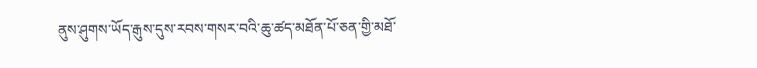ནུས་ཤུགས་ཡོད་རྒུས་དུས་རབས་གསར་བའི་ཆུ་ཚད་མཐོན་པོ་ཅན་གྱི་མཐོ་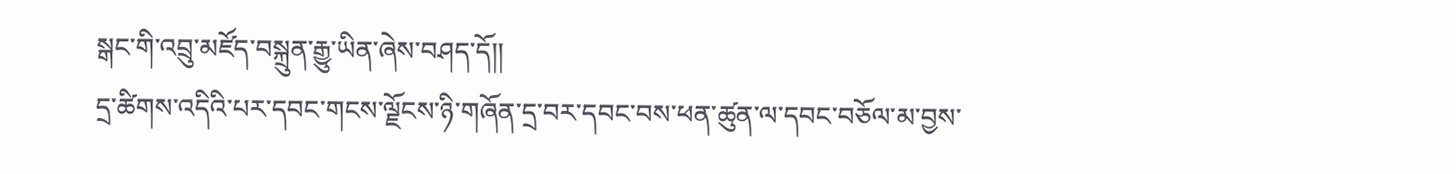སྒང་གི་འབྲུ་མཛོད་བསྐྲུན་རྒྱུ་ཡིན་ཞེས་བཤད་དོ།།
དྲ་ཚིགས་འདིའི་པར་དབང་གངས་ལྗོངས་ཉི་གཞོན་དྲ་བར་དབང་བས་ཕན་ཚུན་ལ་དབང་བཅོལ་མ་བྱས་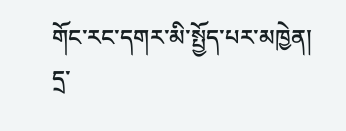གོང་རང་དགར་མི་སྤྱོད་པར་མཁྱེན།
དྲ་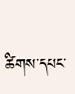ཚིགས་དཔང་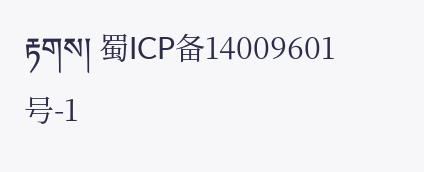རྟགས། 蜀ICP备14009601号-1